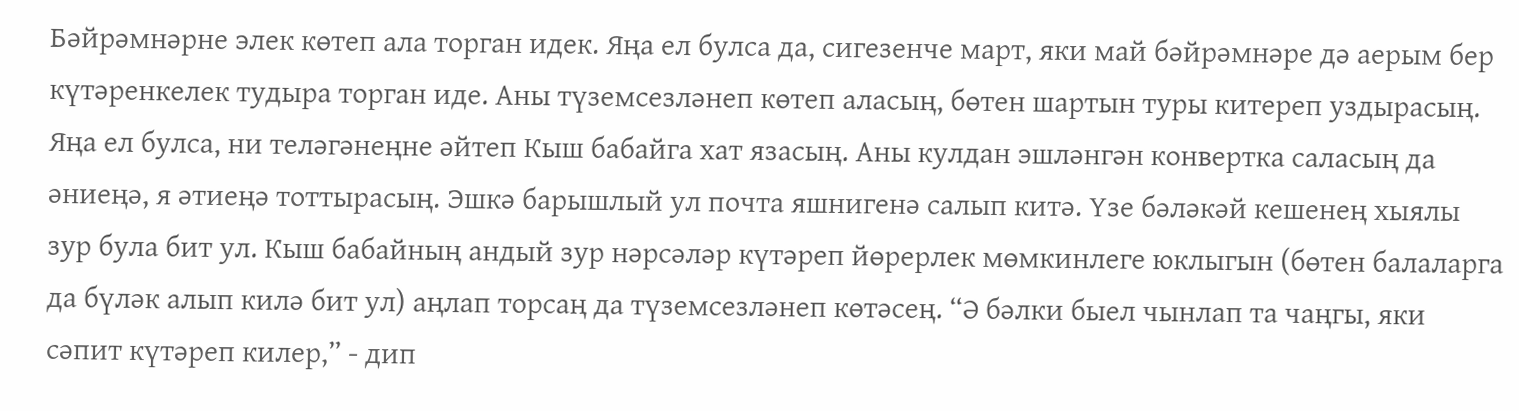Бәйрәмнәрне элек көтеп ала торган идек. Яңа ел булса да, сигезенче март, яки май бәйрәмнәре дә аерым бер күтәренкелек тудыра торган иде. Аны түземсезләнеп көтеп аласың, бөтен шартын туры китереп уздырасың. Яңа ел булса, ни теләгәнеңне әйтеп Кыш бабайга хат язасың. Аны кулдан эшләнгән конвертка саласың да әниеңә, я әтиеңә тоттырасың. Эшкә барышлый ул почта яшнигенә салып китә. Үзе бәләкәй кешенең хыялы зур була бит ул. Кыш бабайның андый зур нәрсәләр күтәреп йөрерлек мөмкинлеге юклыгын (бөтен балаларга да бүләк алып килә бит ул) аңлап торсаң да түземсезләнеп көтәсең. “Ә бәлки быел чынлап та чаңгы, яки сәпит күтәреп килер,” - дип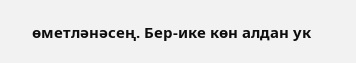өметләнәсең. Бер-ике көн алдан ук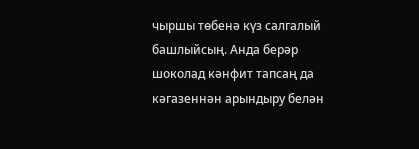чыршы төбенә күз салгалый башлыйсың. Анда берәр шоколад кәнфит тапсаң да кәгазеннән арындыру белән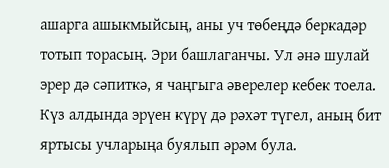ашарга ашыкмыйсың, аны уч төбеңдә беркадәр тотып торасың. Эри башлаганчы. Ул әнә шулай эрер дә сәпиткә, я чаңгыга әверелер кебек тоела. Күз алдында эрүен күрү дә рәхәт түгел, аның бит яртысы учларыңа буялып әрәм була.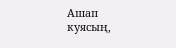Ашап куясың,